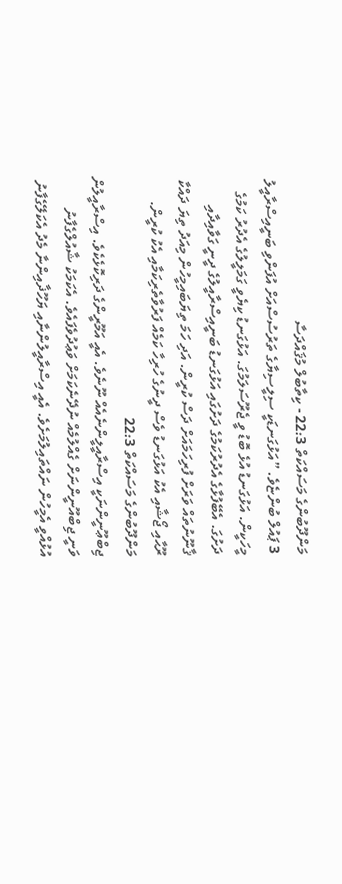މަންދޫބުންގެ މަސައްކަތް 22:3 - ކިތާބުލް މުޤައްދަސާ
3 ޕައުލް ބުންޏެވެ. ”އަޅުގަނޑަކީ ސިލީސިޔާގެ ތަރުސުސްއަށް އުފަންވި ބަނީއިސްރާއީލު މީހަކީން. އަޅުގަނޑު އުޅެ ބޮޑު ވީ ޖެރޫސަލަމުގަ. އަޅުގަނޑު ކިޔެވީ ގަމަލީލުގެ އެދުރު ކަމުގެ ދަށުގަ. އެބޭފުޅާގެ އެދުރުކަމުގެ ދަށުގައި އަޅުގަނޑު ބަނީއިސްރާއީލުގެ ދީނީ ގަވާއިދާއި ޤާނޫނުތައް ވަރަށް ފުރިހަމައަށް ދަސް ކުރީން. އަދި ހަމަ ތިޔަބައިމީހުން މިއަދު ތިޔަ ދައްކާ ރޫޙާއި ޖޯޝާއި އެކު އަޅުގަނޑު ވެސް ދީނުގެ ހުރިހާ ކަމެއް ފަރުވާތެރިކަމާއި އެކު ކުރީން.
މަންދޫބުންގެ މަސައްކަތް 22:3
ޖިބްޢޫނީންނަކީ އިސްރާއީލީންނެއެއް ނޫނެވެ. އެއީ އަމޫރީންގެ ދަރިކޮޅެކެވެ. އިސްރާއީލުން ވަނީ ޖިބްއޫނީންނަށް ގެއްލުމެއް ނުދޭނެކަމަށް ވަޢުދުވެފައެވެ. އެކަމަކު ޝާއުލްގެފާނު އުޅުއްވީ އެމީހުން ނައްތައިލުމަށެވެ. އެއީ އިސްރާއީލުންނާއި ޔަހޫޛާއިންނާ މެދު އެކަލޭގެފާނު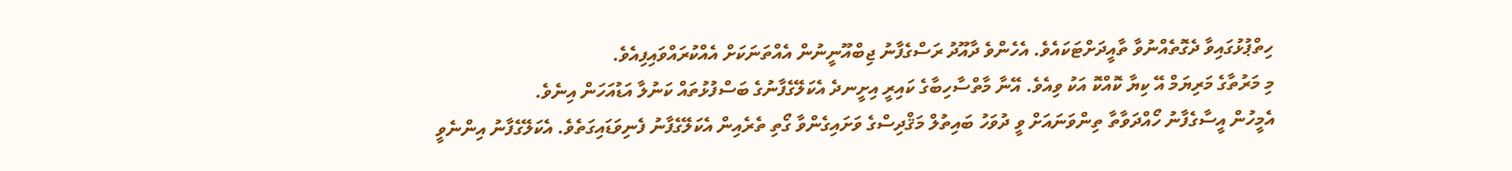ހިތްޕުޅުގައިވާ ދެގޮތެއްނުވާ ތާއީދަށްޓަކައެވެ. އެހެންވެ ދާއޫދު ރަސްގެފާނު ޖިބްއޫނީނުން އެއްތަނަކަށް އެއްކުރައްވައިފިއެވެ.
މި މަރުތާގެ މަރިޔަމް އޭ ކިޔާ ކޮއްކޮ އަކު ވިއެވެ. އޭނާ މާތްސާހިބާގެ ކައިރީ އިށީނދެ އެކަލޭގެފާނުގެ ބަސްފުޅުތައް ކަނުލާ އަޑުއަހަން އިނެވެ.
އެމީހުން އީސާގެފާނު ހޯއްދަވާތާ ތިންވަނައަށް ވީ ދުވަހު ބައިތުލް މަޤްދިސްގެ ވަށައިގެންވާ ގޯތި ތެރެއިން އެކަލޭގެފާނު ފެނިވަޑައިގަތެވެ. އެކަލޭގެފާނު އިންނެވީ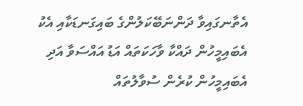އެތާނގައިވާ ދަންނަބޭކަލުންގެ ބައިގަނޑަކާއި އެކު އެބައިމީހުން ދައްކާ ވާހަކަތައް އަޑު އައްސަވާ އަދި އެބައިމީހުން ކުރެން ސުވާލުތައް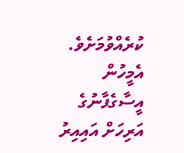ކުރެއްވުމަށެވެ.
އެމީހުން އީސާގެފާނުގެ އަރިހަށް އައިއިރު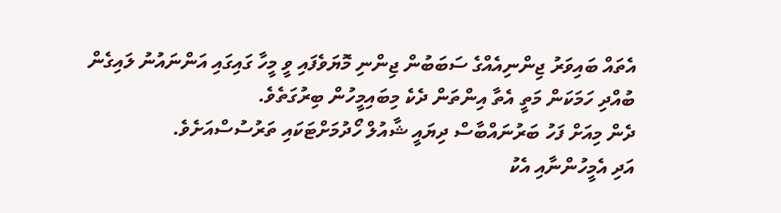އެތައް ބައިވަރު ޖިންނިއެއްގެ ސަބަބުން ޖިންނި މޮޔަވެފައި ވީ މީހާ ގައިގައި އަންނައުނު ލައިގެން ބުއްދި ހަމަކަން މަތީ އެތާ އިންތަން ދެކެ މިބައިމީހުން ބިރުގަތެވެ.
ދެން މިއަށް ފަހު ބަރުނައްބާސް ދިޔައީ ޝާއުލް ހޯދުމަށްޓަކައި ތަރުސުސްއަށެވެ.
އަދި އެމީހުންނާއި އެކު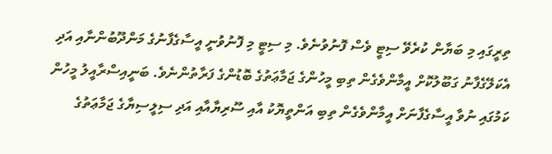ތިރީގައި މި ބަޔާން ކުރެވޭ ސިޓީ ވެސް ފޮނުވުނެވެ. މި ސިޓީ މި ފޮނުވުނީ އީސާގެފާނުގެ މަންދޫބުންނާއި އަދި އެކަލޭގެފާނު ގަބޫލުކޮށް އީމާންވެގެން ތިބި މީހުންގެ ޖަމާޢަތުގެ ބޮޑުންގެ ފަރާތުންނެވެ. ބަނީއިސްރާއީލު މީހުން ކަމުގައި ނުވާ އީސާގެފާނަށް އީމާންވެގެން ތިބި އަންތީޔޮކު އާއި ސޫރިޔާއާއި އަދި ސިލީސިޔާގެ ޖަމާޢަތުގެ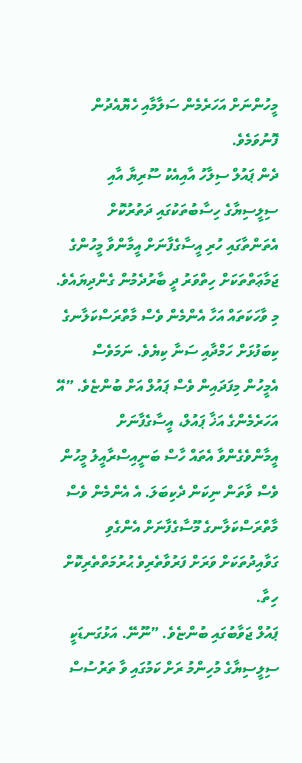މީހުންނަށް އަހަރެމެން ސަލާމާއި ހެޔޮއެދުން ފޮނުވަމެވެ.
ދެން ޕައުލް ސިލާހު އާއިއެކު ސޫރިޔާ އާއި ސިލީސިޔާގެ ހިސާބުތަކުގައި ދަތުރުކޮށް އެތަންތާގައި ހުރި އީސާގެފާނަށް އީމާންވާ މީހުންގެ ޖަމާޢަތްތަކަށް ހިތްވަރު ދީ ބާރުދެމުން ގެންދިޔައެވެ.
މި ވާހަކަތައް އަހާ އެންމެން ވެސް މާތްރަސްކަލާނގެ ކިބަފުޅަށް ހަމްދާއި ސަނާ ކިޔެވެ. ނަމަވެސް އެމީހުން މިފަދައިން ވެސް ޕައުލް އަށް ބުންޏެވެ. ”އޭ އަހަރެމެންގެ އަޚާ ޕައުލް، އީސާގެފާނަށް އީމާންވެގެންވާ އެތައް ހާސް ބަނީއިސްރާއީލު މީހުން ވެސް ވާތަން ނިކަން ދެކިބަލަ. އެ އެންމެން ވެސް މާތްރަސްކަލާނގެ މޫސާގެފާނަށް އެންގެވި ގަވާއިދުތަކަށް ވަރަށް ފަރުވާތެރިވެ ޙުރުމަތްތެރިކޮށް ހިތާ.
ޕައުލް ޖަވާބުގައި ބުންޏެވެ. ”ނޫނޭ. އަޅުގަނޑަކީ ސިލީސިޔާގެ މުހިންމު ރަށް ކަމުގައި ވާ ތަރުސުސް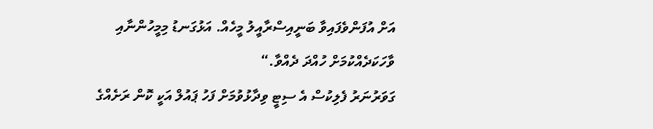އަށް އުފަންވެފައިވާ ބަނީއިސްރާއީލު މީހެއް. އަޅުގަނޑު މިމީހުންނާއި ވާހަކަދެއްކުމަށް ހުއްދަ ދެއްވާ.“
ގަވަރުނަރު ފެލިކުސް އެ ސިޓީ ވިދާޅުވުމަށް ފަހު ޕައުލް އަކީ ކޮން ރަށެއްގެ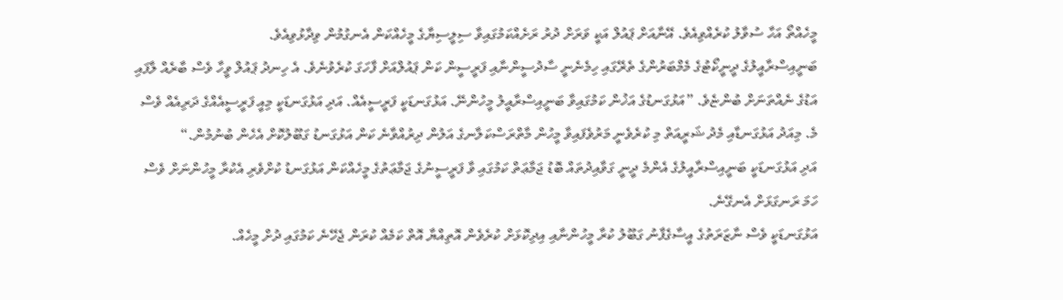މީހެއްތޯ އަހާ ސުވާލު ކުރެއްވިއެވެ. އޭނާއަށް ޕައުލް އަކީ ވަރަށް ދުރު ރަށެއްކަމުގައިވާ ސިލީސިޔާގެ މީހެއްކަން އެނގުމުން ވިދާޅުވިއެވެ.
ބަނީއިސްރާއީލުގެ ދީނީކޯޓުގެ މެމްބަރުންގެ ތެރޭގައި ހިމެނެނީ ސާދުސީންނާއި ފަރީސީން ކަން ޕައުލްއަށް ފާހަގަ ކުރެވުނެވެ. އެ ހިނދު ޕައުލް ވީހާ ވެސް ބާރެއް ލާފައި އަޑުގެ ނެއްތަނަށް ބުންޏެވެ. ”އަޅުގަނޑުގެ އަޚުން ކަމުގައިވާ ބަނީއިސްރާއީލު މީހުންނޭ. އަޅުގަނޑަކީ ފަރީސީއެއް. އަދި އަޅުގަނޑަކީ މިއީ ފަރީސީއެއްގެ ދަރިއެއް ވެސް މެ. މިއަދު އަޅުގަނޑާއި މެދު ޝަރީއަތް މި ކުރެވެނީ މަރުވެފައިވާ މީހުން މާތްރަސްކަލާނގެ އަލުން ދިރުއްވާނެ ކަން އަޅުގަނޑު ގަބޫލުކޮށް އެހެން ބުނުމުން.“
އަދި އަޅުގަނޑަކީ ބަނީއިސްރާއީލުގެ އެންމެ ދީނީ ގަވާއިދުތައް ބޮޑު ޖަމާޢަތް ކަމުގައި ވާ ފަރީސީނުގެ ޖަމާޢަތުގެ މީހެއްކަން އަޅުގަނޑު ކުށްވެރި އެކުރާ މީހުންނަށް ވެސް ހަމަ ރަނގަޅަށް އެނގޭނެ.
އަޅުގަނޑަކީ ވެސް ނާޒަރަތުގެ އީސާގެފާނު ގަބޫލު ކުރާ މީހުންނާއި އިދިކޮޅަށް ކުރެވެން އޮތިއްޔާ އޮތް ކަމެއް ކުރަން ޖެހޭނެ ކަމުގައި ދުށް މީހެއް.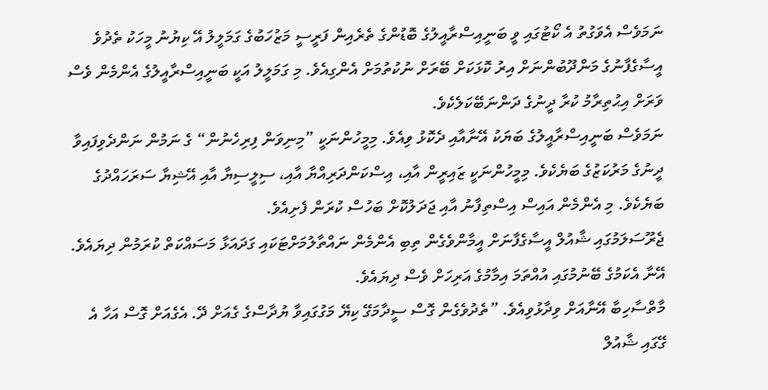ނަމަވެސް އެވަގުތު އެ ކޯޓުގައި ވީ ބަނީއިސްރާއީލުގެ ބޮޑުންގެ ތެރެއިން ފަރީސީ މަޒުހަބުގެ ގަމަލީލު އޭ ކިޔުނު މީހަކު ތެދުވެ އީސާގެފާނުގެ މަންދޫބުންނަށް އިރު ކޮޅަކަށް ބޭރަށް ނުކުތުމަށް އެންގިއެވެ. މި ގަމަލީލު އަކީ ބަނީއިސްރާއީލުގެ އެންމެން ވެސް ވަރަށް އިޙުތިރާމު ކުރާ ދީނުގެ ދަންނަބޭކަލެކެވެ.
ނަމަވެސް ބަނީއިސްރާއީލުގެ ބަޔަކު އޭނާއާއި ދެކޮޅު ވިއެވެ. މިމީހުންނަކީ ”މިނިވަން ފިރިހެނުން“ ގެ ނަމުން ނަންދެވިފައިވާ ދީނުގެ މަރުކަޒުގެ ބަޔެކެވެ. މިމީހުންނަކީ ޒައިރީން އާއި، އިސްކަންދަރިއްޔާ އާއި، ސިލީސިޔާ އާއި އޭޝިޔާ ސަރަހައްދުގެ ބަޔެކެވެ. މި އެންމެން އައިސް އިސްތިފާނު އާއި ޖަދަލުކޮށް ބަހުސް ކުރަން ފެށިއެވެ.
ޖެރޫސަލަމުގައި ޝާއުލް އީސާގެފާނަށް އީމާންވެގެން ތިބި އެންމެން ނައްތާލުމަށްޓަކައި ގަދައަޅާ މަސައްކަތް ކުރަމުން ދިޔައެވެ. އޭނާ އެކަމުގެ ބޭނުމުގައި އުއްތަމަ އިމާމުގެ އަރިހަށް ވެސް ދިޔައެވެ.
މާތްސާހިބާ އޭނާއަށް ވިދާޅުވިއެވެ. ”ތެދުވެގެން ގޮސް ސީދާމަގޭ ކިޔޭ މަގުގައިވާ ޔުދާސްގެ ގެއަށް ދޭ. އެގެއަށް ގޮސް އަހާ އެ ގޭގައި ޝާއުލް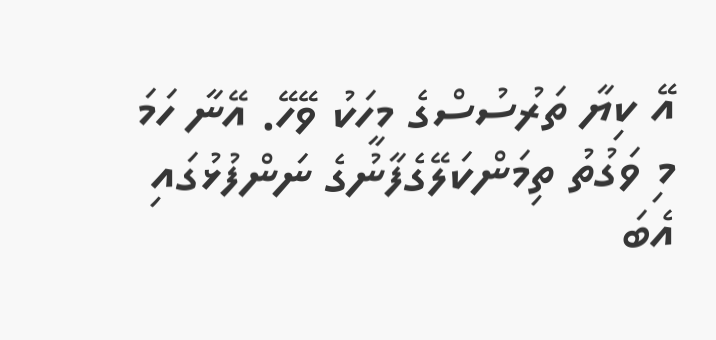އޭ ކިޔާ ތަރުސުސްގެ މީހަކު ވޭހޭ. އޭނާ ހަމަ މި ވަގުތު ތިމަންކަލޭގެފާނުގެ ނަންފުޅުގައި އެބަ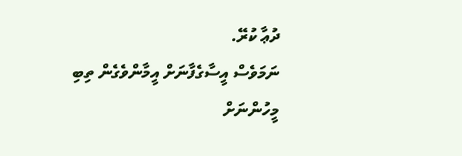ދުޢާ ކުރޭ.
ނަމަވެސް އީސާގެފާނަށް އީމާންވެގެން ތިބި މީހުންނަށް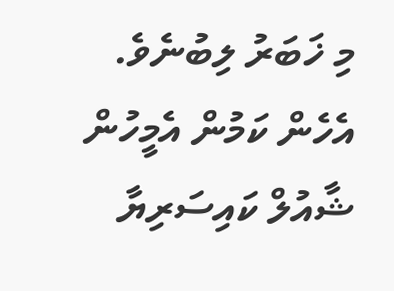މި ޚަބަރު ލިބުނެވެ. އެހެން ކަމުން އެމީހުން ޝާއުލް ކައިސަރިޔާ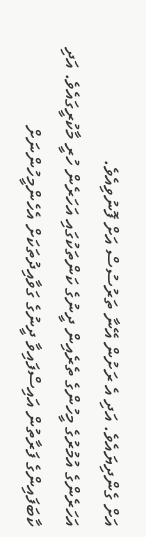އަށް ގެންދިޔައެވެ. އަދި އެ ރަށުން އޭނާ ތަރުސުސް އަށް ފޮނުވިއެވެ.
އަހަރެންގެ އުމުރުގެ މީހުންގެ ތެރެއިން ދީނުގެ ކަންތަކުގައި އަހަރެން ހުރީ މާކުރީގައެވެ. އަދި ކާބަފައިންގެ ފަރާތުން އައިސްފައިވާ ދީނުގެ ގަވާއިދުތަކަށް އެހެންމީހުންނަށް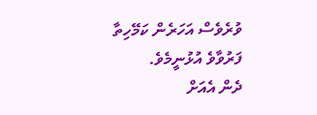ވުރެވެސް އަހަރެން ކަމޭހިތާ ފަރުވާވެ އުޅުނީމެވެ.
ދެން އެއަށް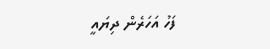ފަހު އަހަރެން ދިޔައީ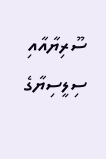ސޫރިޔާއާއި ސިލީސިޔާގެ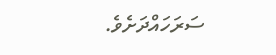ސަރަހައްދަށެވެ.